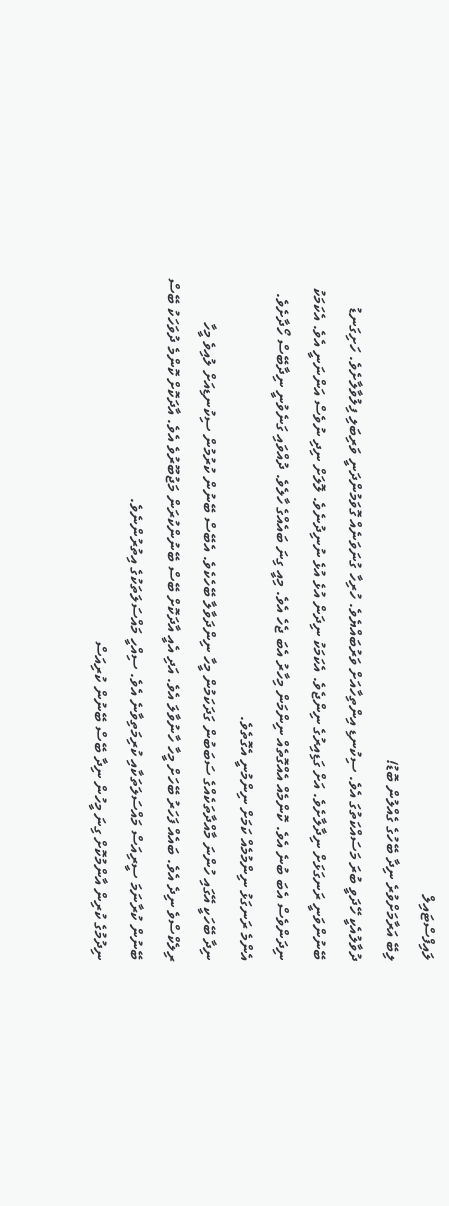ލައިފްސްޓައިލް
ލިބޭ އަރާމަށްވުރެ ނިދާ ބޭހުގެ ގެއްލުން ބޮޑު!
ދުވާލުއެކީ ހޭދަވީ ބުރަ މަސައްކަތުގަ އެވެ. ސިކުނޑި އިންތިހާއަށް ވަރުބައްޔެވެ. ހުރިހާ ގުނަވަނެއް ގޮވަމުންދަނީ ވަރިބަލި ފިލުވާލާށެވެ. ހަށިގަނޑު ބޭނުންވަނީ ރަނގަޅަށް ނިދާލާށެވެ. އަށް ގަޑިއިރުގެ ނިންޖެވެ. އެކަމަކު ނިދަން އުޅެ އުޅެ ނުނިދުނެވެ. ލޮލަށް ނިދި ނުވެސް އަންނަނީ އެވެ. އެކަމަކު ނިދަންވެސް އެބަ ބުނެ އެވެ. ކޮންމެއް އެއްގޮތެއް ނިންމަން މިހާރު އެބަ ޖެހެ އެވެ. މިއީ ގިނަ ބައެއްގެ ހާލެވެ. ދުއްވައި ގަނެވުނީ ނިދާބޭސް ހޯދާށެވެ. އެންމެ ރަނގަޅު ނިންމުމެއް ކަމަށް ނިންމުނީ އެގޮތެވެ.
ނިދާ ބޭހަކީ އޭގައި ހުންނަ މާއްދާތަކެއްގެ ސަބަބުން ގަދަކަމުން މީހާ ނިންދަވާލާ ބޭހެކެވެ. އެބޭސް ބޭނުން ކުރުމުން ސިކުނޑިއަށް ލުއިވެ މީހާ ރިލެކްސްވެ ނިދެ އެވެ. ބައެއް ފަހަރު ބޭހަށް މީހާ ހާނުވާލަ އެވެ. އަދި އެއީ އާދަކޮށް ބޭސް ބޭނުންކުރަން މަޖުބޫރުވެ އެވެ. އާދަކޮށް ކޮންމެ ދުވަހަކު ބޭސް ބޭނުން ކުރާނަމަ ސީރިއަސް މައްސަލަތަކާއި ކުރިމަތިވާނެ އެވެ. ސިއްހީ މައްސަލަތަކުގެ އިތުރުންނެވެ.
ނިދުމުގެ ކުރިން އާންމުކޮށް ގިނަ މީހުން ނިދާ ބޭސް ބޭނުން ކުރިއަސް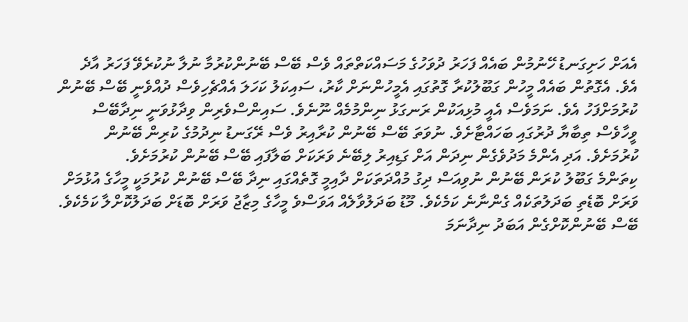އެއަށް ހަށިގަނޑު ހޭނުމުން ބައެއް ފަހަރު ދުވަހުގެ މަސައްކަތްތައް ވެސް ބޭސް ބޭނުންކުރުމާ ނުލާ ނުކުރެވޭ ފަހަރު އާދެ އެވެ. އެގޮތުން ބައެއް މީހުން ގަބޫލުކުރާ ގޮތުގައި އެމީހުންނަށް ކާރު، ސައިކަލު ކަހަލަ އެއްޗެހިވެސް ދުއްވެނީ ބޭސް ބޭނުން ކުރުމަށްފަހު އެވެ. ނަމަވެސް އެއީ މުޅިއަކުން ރަނގަޅު ނިންމުމެއް ނޫނެވެ. ސައިންސްވެރިން ވިދާޅުވަނީ ނިދާބޭސް ވީހާވެސް ތިބާޔާ ދުރުގައި ބަހައްޓާށެވެ. ނުވަތަ ބޭސް ބޭނުން ކުރާއިރު ވެސް ރޭގަނޑު ނިދުމުގެ ކުރިން ބޭނުން ކުރުމަށެވެ. އަދި އެންމެ މަދުވެގެން ނިދަން އަށް ގަޑިއިރު ލިބޭނެ ވަރަކަށް ބަލާފައި ބޭސް ބޭނުން ކުރުމަށެވެ.
ކިތަންމެ ގަބޫލު ކުރަން ބޭނުން ނުވިއަސް ދިގު މުއްދަތަކަށް ދާއިމީ ގޮތެއްގައި ނިދާ ބޭސް ބޭނުން ކުރުމަކީ މީހާގެ އުޅުމަށް ވަރަށް ބޮޑެތި ބަދަލުތަކެއް ގެންނާނެ ކަމެކެވެ. މޫޑު ބަދަލުވާލެއް އަވަސްވެ މީހާގެ މިޒާޖު ވަރަށް ބޮޑަށް ބަދަލުކޮށްލާ ކަމެކެވެ. ބޭސް ބޭނުންކޮށްގެން އަބަދު ނިދާނަމަ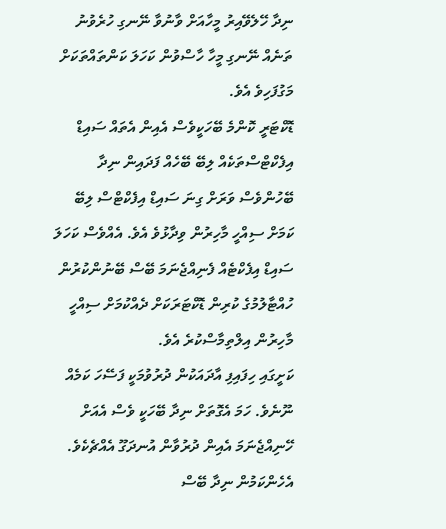ނިދާ ހޭލެވޭއިރު މީހާއަށް ވާނުވާ ނޭނގި ހުރެވުނު ތަނެއް ނޭނގި މީހާ ހާސްވުން ކަހަލަ ކަންތައްތަކަށް މަގުފަހިވެ އެވެ.
ޑޮކްޓަރީ ކޮންމެ ބޭހަކީވެސް އެއިން އެތައް ސައިޑް އިފެކްޓްސްތަކެއް ލިބޭ ބޭހެއް ފަދައިން ނިދާ ބޭހުންވެސް ވަރަށް ގިނަ ސައިޑް އިފެކްޓްސް ލިބޭ ކަމަށް ސިއްހީ މާހިރުން ވިދާޅުވެ އެވެ. އެއްވެސް ކަހަލަ ސައިޑް އިފެކްޓެއް ފެނިއްޖެނަމަ ބޭސް ބޭނުންކުރުން ހުއްޓާލުމުގެ ކުރިން ޑޮކްޓަރަކަށް ދެއްކުމަށް ސިއްހީ މާހިރުން އިލްތިމާސްކުރެ އެވެ.
ކަށީގައި ހިފައިފި އާދައަކުން ދުރުވުމަކީ ފަސޭހަ ކަމެއް ނޫނެވެ. ހަމަ އެގޮތަށް ނިދާ ބޭހަކީ ވެސް އެއަށް ހޭނިއްޖެނަމަ އެއިން ދުރުވާން އުނދަގޫ އެއްޗެކެވެ. އެހެންކަމުން ނިދާ ބޭސް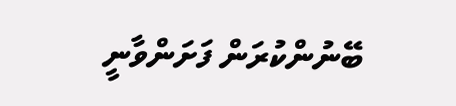ބޭނުންކުރަން ފަށަންވާނީ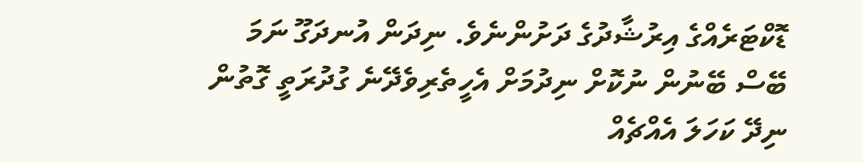ޑޮކްޓަރެއްގެ އިރުޝާދުގެ ދަށުންނެވެ. ނިދަން އުނދަގޫ ނަމަ ބޭސް ބޭނުން ނުކޮށް ނިދުމަށް އެހީތެރިވެދޭނެ ގުދުރަތީ ގޮތުން ނިދޭ ކަހަލަ އެއްޗެއް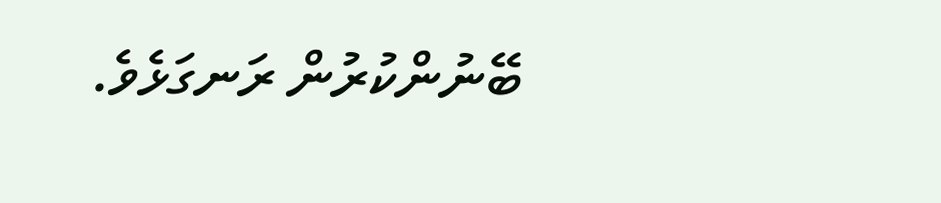ބޭނުންކުރުން ރަނގަޅެވެ.